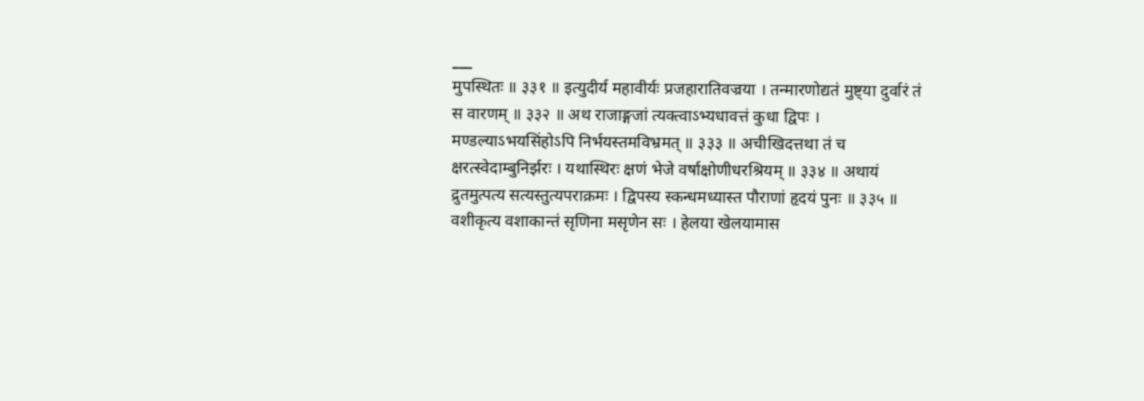___
मुपस्थितः ॥ ३३१ ॥ इत्युदीर्य महावीर्यः प्रजहारातिवज्रया । तन्मारणोद्यतं मुष्ट्या दुर्वारं तं स वारणम् ॥ ३३२ ॥ अथ राजाङ्गजां त्यक्त्वाऽभ्यधावत्तं कुधा द्विपः । मण्डल्याऽभयसिंहोऽपि निर्भयस्तमविभ्रमत् ॥ ३३३ ॥ अचीखिदत्तथा तं च क्षरत्स्वेदाम्बुनिर्झरः । यथास्थिरः क्षणं भेजे वर्षाक्षोणीधरश्रियम् ॥ ३३४ ॥ अथायं द्रुतमुत्पत्य सत्यस्तुत्यपराक्रमः । द्विपस्य स्कन्धमध्यास्त पौराणां हृदयं पुनः ॥ ३३५ ॥ वशीकृत्य वशाकान्तं सृणिना मसृणेन सः । हेलया खेलयामास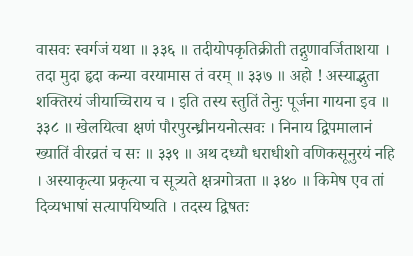वासवः स्वर्गजं यथा ॥ ३३६ ॥ तदीयोपकृतिक्रीती तद्गुणावर्जिताशया । तदा मुदा हृदा कन्या वरयामास तं वरम् ॥ ३३७ ॥ अहो ! अस्याद्भुता शक्तिरयं जीयाच्चिराय च । इति तस्य स्तुतिं तेनुः पूर्जना गायना इव ॥ ३३८ ॥ खेलयित्वा क्षणं पौरपुरन्ध्रीनयनोत्सवः । निनाय द्विपमालानं ख्यातिं वीरव्रतं च सः ॥ ३३९ ॥ अथ दध्यौ धराधीशो वणिकसूनुरयं नहि । अस्याकृत्या प्रकृत्या च सूत्र्यते क्षत्रगोत्रता ॥ ३४० ॥ किमेष एव तां दिव्यभाषां सत्यापयिष्यति । तदस्य द्विषतः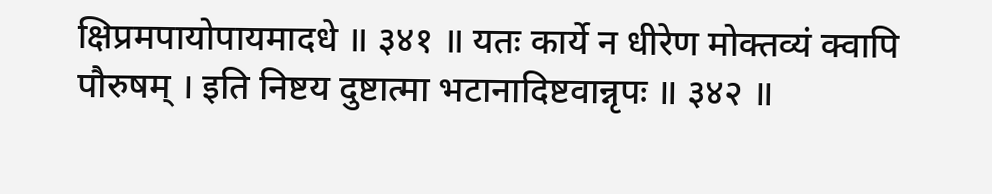क्षिप्रमपायोपायमादधे ॥ ३४१ ॥ यतः कार्ये न धीरेण मोक्तव्यं क्वापि पौरुषम् । इति निष्टय दुष्टात्मा भटानादिष्टवान्नृपः ॥ ३४२ ॥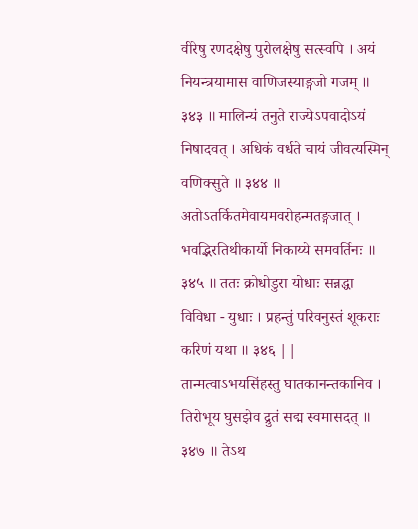वीरेषु रणदक्षेषु पुरोलक्षेषु सत्स्वपि । अयं नियन्त्रयामास वाणिजस्याङ्गजो गजम् ॥ ३४३ ॥ मालिन्यं तनुते राज्येऽपवादोऽयं निषादवत् । अधिकं वर्धते चायं जीवत्यस्मिन् वणिक्सुते ॥ ३४४ ॥ अतोऽतर्कितमेवायमवरोहन्मतङ्गजात् । भवद्भिरतिथीकार्यो निकाय्ये समवर्तिनः ॥ ३४५ ॥ ततः क्रोधोडुरा योधाः सन्नद्धा विविधा - युधाः । प्रहन्तुं परिवनुस्तं शूकराः करिणं यथा ॥ ३४६ || तान्मत्वाऽभयसिंहस्तु घातकानन्तकानिव । तिरोभूय घुसझेव द्रुतं सद्म स्वमासदत् ॥ ३४७ ॥ तेऽथ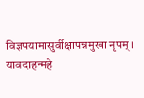विज्ञपयामासुर्वीक्षापन्नमुखा नृपम् । यावदाहन्महे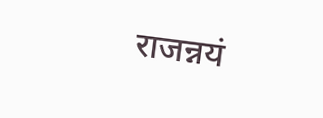राजन्नयं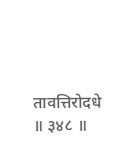तावत्तिरोदधे ॥ ३४८ ॥